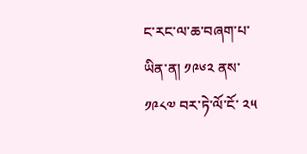ང་རང་ལ་ཆ་བཞག་པ་ཡིན་ན། ༡༩༦༢ ནས་ ༡༩༨༧ བར་ཏེ་ལོ་ངོ་ ༢༥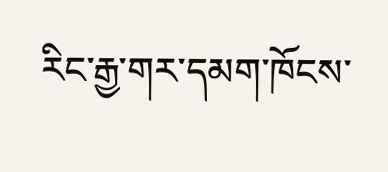རིང་རྒྱ་གར་དམག་ཁོངས་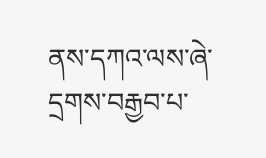ནས་དཀའ་ལས་ཞེ་དྲགས་བརྒྱབ་པ་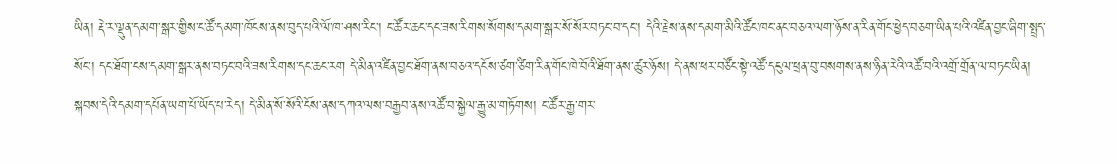ཡིན། རྡེ་ར་ལྡུན་དམག་སྒར་གྱིས་ང་ཚོ་དམག་ཁོངས་ནས་བུད་པའི་ལོ་ཁ་ཤས་རིང་། ང་ཚོར་ཆང་དང་ཟས་རིགས་སོགས་དམག་སྒར་སོ་སོར་བཏང་བ་དང་། དེའི་རྗེས་ནས་དམག་མིའི་ཚོང་ཁང་ནང་བཅའ་ལག་ཉོས་ན་རིན་གོང་ཕྱེད་བཅག་ཡིན་པའི་འཛིན་བྱང་ཞིག་སྤྲད་སོང་། དང་ཐོག་ངས་དམག་སྒར་ནས་བཏང་བའི་ཟས་རིགས་དང་ཆང་རག དེ་མིན་འཛིན་བྱང་ཐོག་ནས་བཅའ་དངོས་ཙག་ཙིག་རིན་གོང་ཁེ་བོའི་ཐོག་ནས་ཚུར་ཉོས། དེ་ནས་ཕར་བཙོང་སྟེ་འཚོ་དངུལ་ཕྲན་བུ་བསགས་ནས་ཉིན་རེའི་འཚོ་བའི་འགྲོ་གྲོན་ལ་བཏང་ཡིན། སྐབས་དེའི་དམག་དཔོན་ཡག་པོ་ཡོད་པ་རེད། དེ་མིན་སོ་སོའི་ངོས་ནས་དཀའ་ལས་བརྒྱབ་ནས་འཚོ་བ་སྐྱེལ་རྒྱུ་མ་གཏོགས། ང་ཚོར་རྒྱ་གར་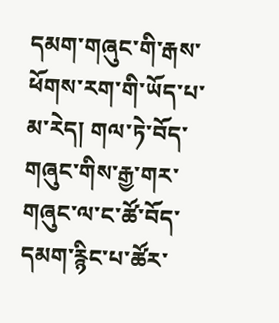དམག་གཞུང་གི་རྒས་ཕོགས་རག་གི་ཡོད་པ་མ་རེད། གལ་ཏེ་བོད་གཞུང་གིས་རྒྱ་གར་གཞུང་ལ་ང་ཚོ་བོད་དམག་རྙིང་པ་ཚོར་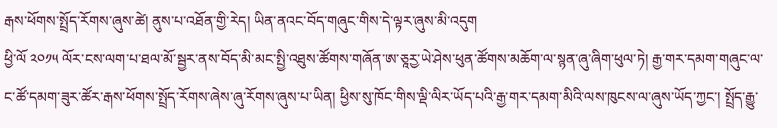རྒས་ཕོགས་སྤྲོད་རོགས་ཞུས་ཚེ། ནུས་པ་འཐོན་གྱི་རེད། ཡིན་ནའང་བོད་གཞུང་གིས་དེ་ལྟར་ཞུས་མི་འདུག
ཕྱི་ལོ ༢༠༡༥ ལོར་ངས་ལག་པ་ཐལ་མོ་སྦྱར་ནས་བོད་མི་མང་སྤྱི་འཐུས་ཚོགས་གཞོན་ཨ་ཅཱརྱ་ཡེ་ཤེས་ཕུན་ཚོགས་མཆོག་ལ་སྙན་ཞུ་ཞིག་ཕུལ་ཏེ། རྒྱ་གར་དམག་གཞུང་ལ་ང་ཚོ་དམག་ཟུར་ཚོར་རྒས་ཕོགས་སྤྲོད་རོགས་ཞེས་ཞུ་རོགས་ཞུས་པ་ཡིན། ཕྱིས་སུ་ཁོང་གིས་ལྡི་ལིར་ཡོད་པའི་རྒྱ་གར་དམག་མིའི་ལས་ཁུངས་ལ་ཞུས་ཡོད་ཀྱང་། སྤྲོད་རྒྱུ་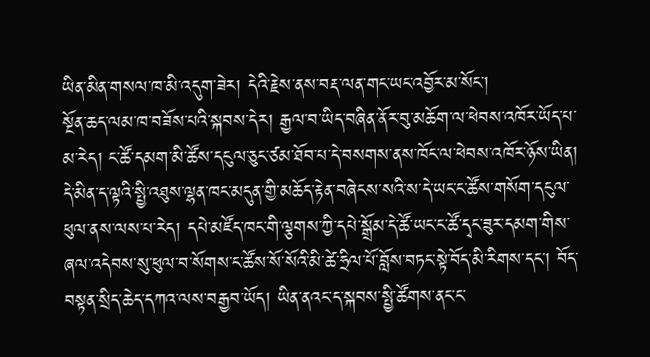ཡིན་མིན་གསལ་ཁ་མི་འདུག་ཟེར། དེའི་རྗེས་ནས་བརྡ་ལན་གང་ཡང་འབྱོར་མ་སོང་།
སྔོན་ཆད་ལམ་ཁ་བཟོས་པའི་སྐབས་དེར། རྒྱལ་བ་ཡིད་བཞིན་ནོར་བུ་མཆོག་ལ་ཕེབས་འཁོར་ཡོད་པ་མ་རེད། ང་ཚོ་དམག་མི་ཚོས་དངུལ་ཅུང་ཙམ་ཐོབ་པ་དེ་བསགས་ནས་ཁོང་ལ་ཕེབས་འཁོར་ཉོས་ཡིན། དེ་མིན་ད་ལྟའི་སྤྱི་འཐུས་ལྷན་ཁང་མདུན་གྱི་མཆོད་རྟེན་བཞེངས་སའི་ས་དེ་ཡང་ང་ཚོས་གསོག་དངུལ་ཕུལ་ནས་ལས་པ་རེད། དཔེ་མཛོད་ཁང་གི་ལྕགས་ཀྱི་དཔེ་སྒྲོམ་དེ་ཚོ་ཡང་ང་ཚོ་དྭང་ཟུར་དམག་གིས་ཞལ་འདེབས་སུ་ཕུལ་བ་སོགས་ང་ཚོས་སོ་སོའི་མི་ཚེ་ཧྲིལ་པོ་བློས་བཏང་སྟེ་བོད་མི་རིགས་དང་། བོད་བསྟན་སྲིད་ཆེད་དཀའ་ལས་བརྒྱབ་ཡོད། ཡིན་ནའང་ད་སྐབས་སྤྱི་ཚོགས་ནང་ང་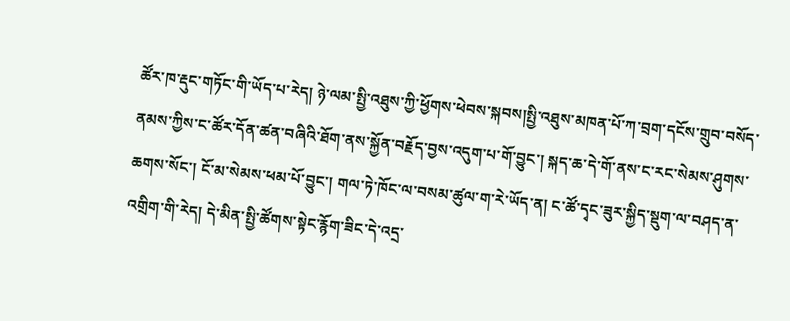ཚོར་ཁ་རྡུང་གཏོང་གི་ཡོད་པ་རེད། ཉེ་ལམ་སྤྱི་འཐུས་ཀྱི་ཕྱོགས་ཕེབས་སྐབས།སྤྱི་འཐུས་མཁན་པོ་ཀ་བྲག་དངོས་གྲུབ་བསོད་ནམས་ཀྱིས་ང་ཚོར་དོན་ཚན་བཞིའི་ཐོག་ནས་སྐྱོན་བརྗོད་བྱས་འདུག་པ་གོ་བྱུང་། སྐད་ཆ་དེ་གོ་ནས་ང་རང་སེམས་ཤུགས་ཆགས་སོང་། ངོ་མ་སེམས་ཕམ་པོ་བྱུང་། གལ་ཏེ་ཁོང་ལ་བསམ་ཚུལ་ག་རེ་ཡོད་ན། ང་ཚོ་དྭང་ཟུར་སྐྱིད་སྡུག་ལ་བཤད་ན་འགྲིག་གི་རེད། དེ་མིན་སྤྱི་ཚོགས་སྟེང་རྙོག་ཟིང་དེ་འདྲ་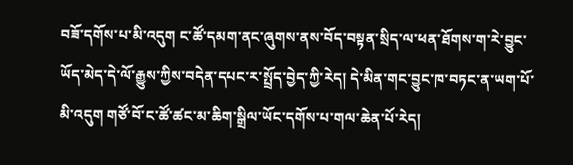བཟོ་དགོས་པ་མི་འདུག ང་ཚོ་དམག་ནང་ཞུགས་ནས་བོད་བསྟན་སྲིད་ལ་ཕན་ཐོགས་ག་རེ་བྱུང་ཡོད་མེད་དེ་ལོ་རྒྱུས་ཀྱིས་བདེན་དཔང་ར་སྤྲོད་བྱེད་ཀྱི་རེད། དེ་མིན་གང་བྱུང་ཁ་བཏང་ན་ཡག་པོ་མི་འདུག གཙོ་བོ་ང་ཚོ་ཚང་མ་ཆིག་སྒྲིལ་ཡོང་དགོས་པ་གལ་ཆེན་པོ་རེད།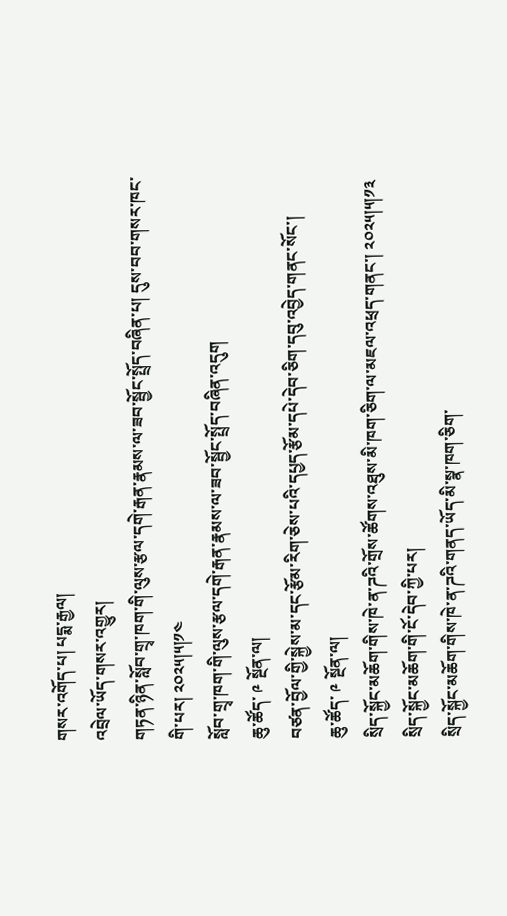གསར་འགོད་པ། པདྨ་རྒྱལ།
འབྲེལ་ཡོད་གསར་འགྱུར།
གཏན་ཉིན་སློབ་གྲྭ་ཁག་གི་ལུས་རྩལ་དགེ་རྒན་རྣམས་ལ་ཟབ་སྦྱོང་སྤྲོད་བཞིན་པ། དུས་བབ་གསར་ཁང་གི་པར། ༢༠༢༥།༥།༡༤
སློབ་གྲྭ་ཁག་གི་ལུས་རྩལ་དགེ་རྒན་རྣམས་ལ་ཟབ་སྦྱོང་སྤྲོད་བཞིན་འདུག
ཆུ་ཚོད་ ༩ སྔོན་ལ།
བཙན་བྱོལ་གྱི་སྐྱེས་མ་དང་རྩོམ་རིག་ཅེས་པའི་དཔྱད་རྩོམ་དཔེ་དེབ་ཅིག་དབུ་འབྱེད་གནང་སོང་།
ཆུ་ཚོད་ ༩ སྔོན་ལ།
སྲིད་སྐྱོང་མཆོག་གིས་ཁེ་ན་ཌའི་གྲོས་ཚོགས་འཐུས་མི་ཁག་ཅིག་ལ་མཇལ་འཕྲད་གནང་། ༢༠༢༥།༥།༡༣  སྲིད་སྐྱོང་མཆོག་གི་ངོ་དེབ་ཀྱི་པར།
སྲིད་སྐྱོང་མཆོག་གིས་ཁེ་ན་ཌའི་གནད་ཡོད་མི་སྣ་ཁག་ཅིག་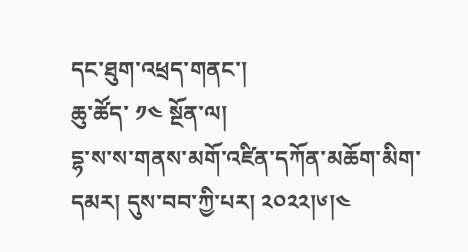དང་ཐུག་འཕྲད་གནང་།
ཆུ་ཚོད་ ༡༤ སྔོན་ལ།
དྷ་ས་ས་གནས་མགོ་འཛིན་དཀོན་མཆོག་མིག་དམར། དུས་བབ་ཀྱི་པར། ༢༠༢༢།༦།༤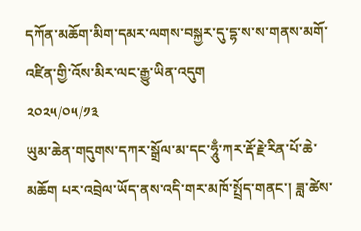དཀོན་མཆོག་མིག་དམར་ལགས་བསྐྱར་དུ་དྷ་ས་ས་གནས་མགོ་འཛིན་གྱི་འོས་མིར་ལང་རྒྱུ་ཡིན་འདུག
༢༠༢༥/༠༥/༡༣
ཡུམ་ཆེན་གདུགས་དཀར་སྒྲོལ་མ་དང་ཧཱུྃ་ཀར་རྡོ་རྗེ་རིན་པོ་ཆེ་མཆོག པར་འབྲེལ་ཡོད་ནས་འདི་གར་མཁོ་སྤྲོད་གནང་། ཟླ་ཚེས་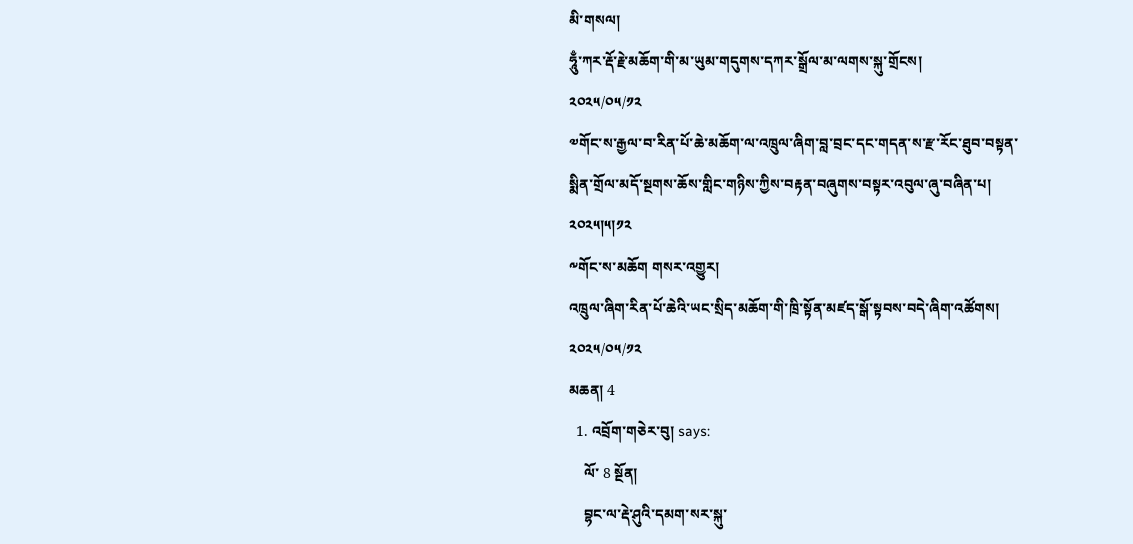མི་གསལ།
ཧཱུྃ་ཀར་རྡོ་རྗེ་མཆོག་གི་མ་ཡུམ་གདུགས་དཀར་སྒྲོལ་མ་ལགས་སྐུ་གྲོངས།
༢༠༢༥/༠༥/༡༢
༧གོང་ས་རྒྱལ་བ་རིན་པོ་ཆེ་མཆོག་ལ་འཁྲུལ་ཞིག་བླ་བྲང་དང་གདན་ས་རྫ་རོང་ཐུབ་བསྟན་སྨིན་གྲོལ་མདོ་སྔགས་ཆོས་གླིང་གཉིས་ཀྱིས་བརྟན་བཞུགས་བསྟར་འབུལ་ཞུ་བཞིན་པ། ༢༠༢༥།༥།༡༢
༸གོང་ས་མཆོག གསར་འགྱུར།
འཁྲུལ་ཞིག་རིན་པོ་ཆེའི་ཡང་སྲིད་མཆོག་གི་ཁྲི་སྟོན་མཛད་སྒོ་སྟབས་བདེ་ཞིག་འཚོགས།
༢༠༢༥/༠༥/༡༢
མཆན། 4
  1. འབྲོག་གཅེར་བུ། says:
    ལོ་ 8 སྔོན།
    བྷང་ལ་རྡེ་ཤུའི་དམག་སར་སྐུ་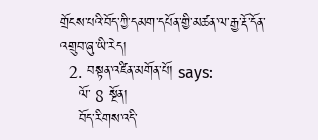གྲོངས་པའི་བོད་ཀྱི་དམག་དཔོན་གྱི་མཚན་ལ་རྒྱ་རྡོ་དོན་འགྲུབ་ཞུ་ཡི་རེད།
  2. བསྟན་འཛིན་མགོན་པོ། says:
    ལོ་ 8 སྔོན།
    བོད་རིགས་འདི་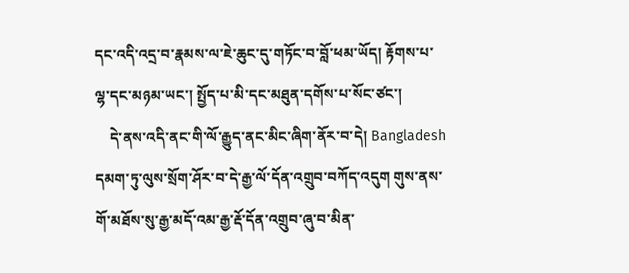དང་འདི་འདྲ་བ་རྣམས་ལ་ཇེ་ཆུང་དུ་གཏོང་བ་བློ་ཕམ་ཡོད། རྟོགས་པ་ལྷ་དང་མཉམ་ཡང་། སྤྱོད་པ་མི་དང་མཐུན་དགོས་པ་སོང་ཙང་།
    དེ་ནས་འདི་ནང་གི་ལོ་རྒྱུད་ནང་མིང་ཞིག་ནོར་བ་དེ། Bangladesh དམག་ཏུ་ལུས་སྲོག་ཤོར་བ་དེ་རྒྱ་ལོ་དོན་འགྲུབ་བཀོད་འདུག གུས་ནས་གོ་མཐོས་སུ་རྒྱ་མདོ་འམ་རྒྱ་རྡོ་དོན་འགྲུབ་ཞུ་བ་མིན་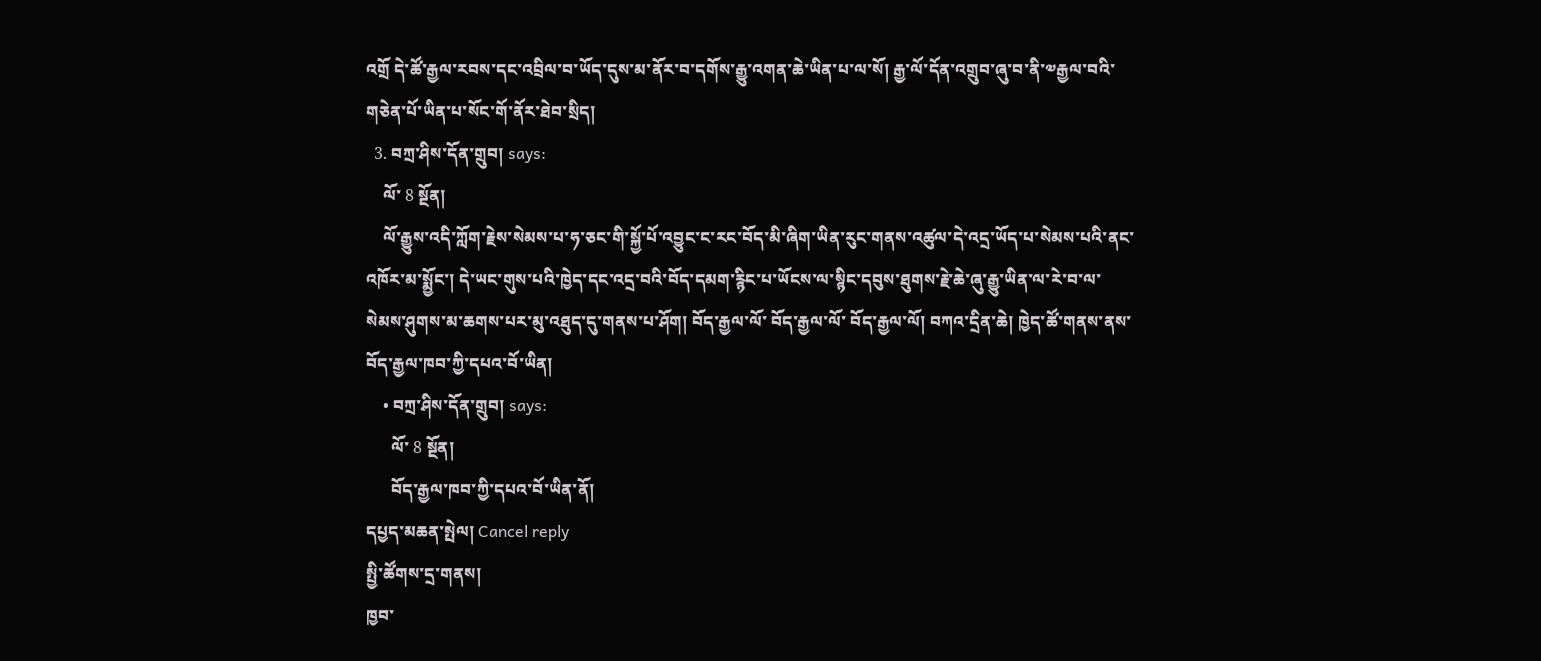འགྲོ དེ་ཚོ་རྒྱལ་རབས་དང་འབྲིལ་བ་ཡོད་དུས་མ་ནོར་བ་དགོས་རྒྱུ་འགན་ཆེ་ཡིན་པ་ལ་སོ། རྒྱ་ལོ་དོན་འགྲུབ་ཞུ་བ་ནི་༧རྒྱལ་བའི་གཅེན་པོ་ཡིན་པ་སོང་གོ་ནོར་ཐེབ་སྲིད།
  3. བཀྲ་ཤིས་དོན་གྲུབ། says:
    ལོ་ 8 སྔོན།
    ལོ་རྒྱུས་འདི་ཀློག་རྗེས་སེམས་པ་ཧ་ཅང་གི་སྐྱོ་པོ་འབྱུང་ང་རང་བོད་མི་ཞིག་ཡིན་རུང་གནས་འཚུལ་དེ་འདྲ་ཡོད་པ་སེམས་པའི་ནང་འཁོར་མ་སྨྱོང་། དེ་ཡང་གུས་པའི་ཁྱེད་དང་འདྲ་བའི་བོད་དམག་རྙིང་པ་ཡོངས་ལ་སྙིང་དབུས་ཐུགས་རྗེ་ཆེ་ཞུ་རྒྱུ་ཡིན་ལ་རེ་བ་ལ་སེམས་ཤུགས་མ་ཆགས་པར་མུ་འཐུད་དུ་གནས་པ་ཤོག། བོད་རྒྱལ་ལོ་ བོད་རྒྱལ་ལོ་ བོད་རྒྱལ་ལོ། བཀའ་དྲིན་ཆེ། ཁྱེད་ཚོ་གནས་ནས་བོད་རྒྱལ་ཁབ་ཀྱི་དཔའ་བོ་ཡིན།
    • བཀྲ་ཤིས་དོན་གྲུབ། says:
      ལོ་ 8 སྔོན།
      བོད་རྒྱལ་ཁབ་ཀྱི་དཔའ་བོ་ཡིན་ནོ།
དཔྱད་མཆན་སྤེལ། Cancel reply
སྤྱི་ཚོགས་དྲ་གནས།
ཁྱབ་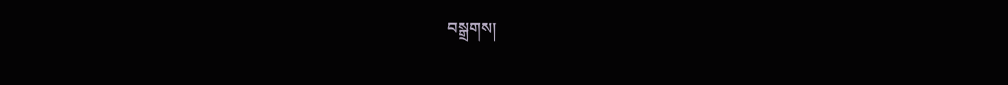བསྒྲགས།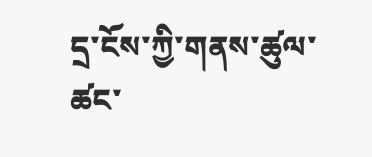དྲ་ངོས་ཀྱི་གནས་ཚུལ་ཚང་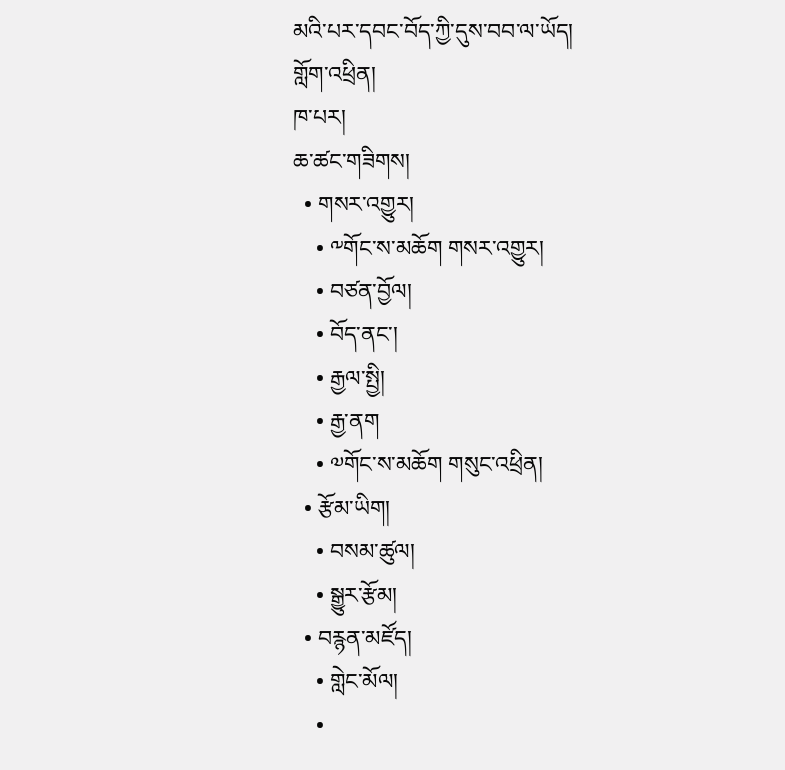མའི་པར་དབང་བོད་ཀྱི་དུས་བབ་ལ་ཡོད།
གློག་འཕྲིན།
ཁ་པར།
ཆ་ཚང་གཟིགས།
  • གསར་འགྱུར།
    • ༸གོང་ས་མཆོག གསར་འགྱུར།
    • བཙན་བྱོལ།
    • བོད་ནང་།
    • རྒྱལ་སྤྱི།
    • རྒྱ་ནག
    • ༧གོང་ས་མཆོག གསུང་འཕྲིན།
  • རྩོམ་ཡིག།
    • བསམ་ཚུལ།
    • སྒྱུར་རྩོམ།
  • བརྙན་མཛོད།
    • གླེང་མོལ།
    •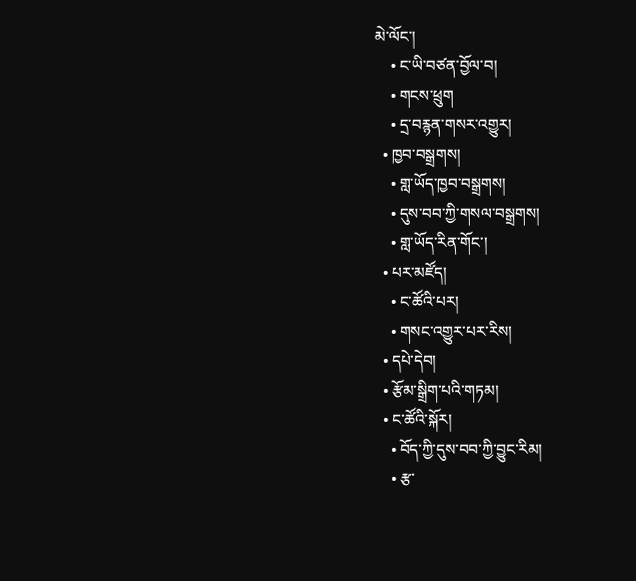མེ་ལོང་།
    • ང་ཡི་བཙན་བྱོལ་བ།
    • གངས་ཕྲུག
    • དྲ་བརྙན་གསར་འགྱུར།
  • ཁྱབ་བསྒྲགས།
    • གླ་ཡོད་ཁྱབ་བསྒྲགས།
    • དུས་བབ་ཀྱི་གསལ་བསྒྲགས།
    • གླ་ཡོད་རིན་གོང་།
  • པར་མཛོད།
    • ང་ཚོའི་པར།
    • གསང་འགྱུར་པར་རིས།
  • དཔེ་དེབ།
  • རྩོམ་སྒྲིག་པའི་གཏམ།
  • ང་ཚོའི་སྐོར།
    • བོད་ཀྱི་དུས་བབ་ཀྱི་བྱུང་རིམ།
    • རྩ་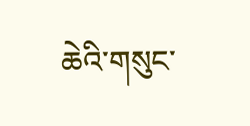ཆེའི་གསུང་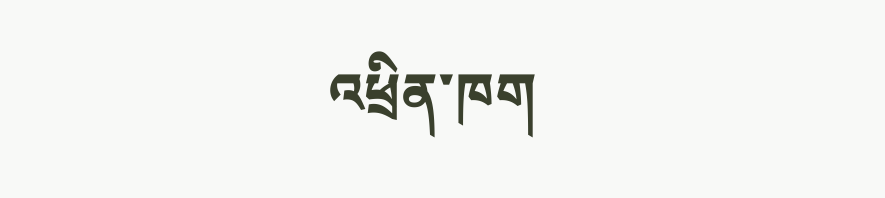འཕྲིན་ཁག